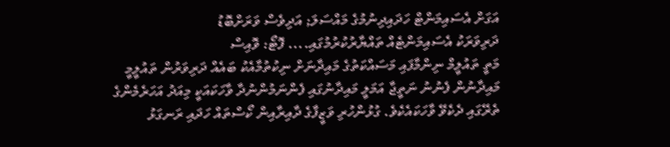އަގަށް އެސައިމަންޓް ހަދައިދިނުމުގެ މައްސަލަ; އަދިވެސް ވަރަށްބޮޑު
ދަރިވަރަކު އެސައިމަންޓެއް ތައްޔާރުކުރުމުގައި.... ފޮޓޯ: ވޮއިސް
މަތީ ތައުލީމް ނިންމާފައި މަސައްކަތުގެ މައިދާނަށް ނިކުތުމާއެކު ބައެއް ދަރިވަރުން ތައުލީމީ މައިދާނުން ފެނުނު ނަތީޖާ އަމަލީ މައިދާނުގައި ފެންނަމުންނުދާ ވާހަކައަކީ މިއަދު އަހަރެމެންގެ ތެރޭގައި ދެކެވޭ ވާހަކައެކެވެ. ގުޅުންހުރި ވަޒީފާގެ ދާއިރާއިން ކޯސްތައް ހަދައި ރަނގަޅު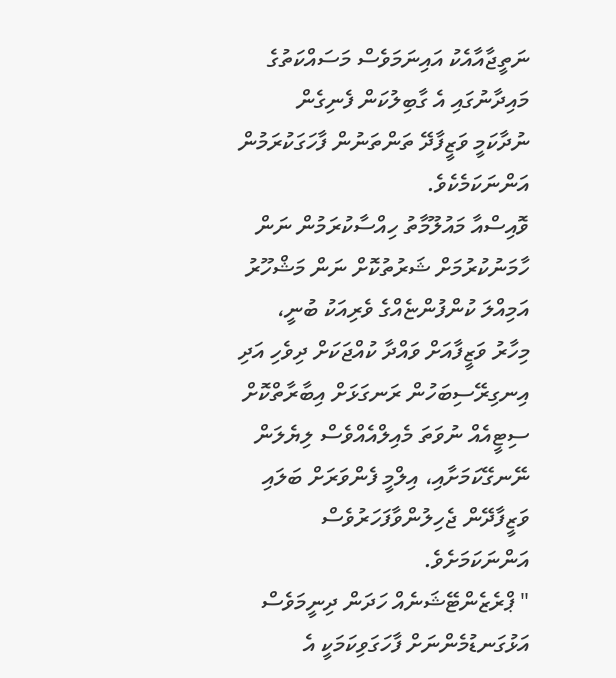ނަތީޖާއާއެކު އައިނަމަވެސް މަސައްކަތުގެ މައިދާނުގައި އެ ގާބިލުކަން ފެނިގެން ނުދާކަމީ ވަޒީފާދޭ ތަންތަނުން ފާހަގަކުރަމުން އަންނަކަމެކެވެ.
ވޮއިސްއާ މައުލޫމާތު ހިއްސާކުރަމުން ނަން ހާމަނުކުރުމަށް ޝަރުތުކޮށް ނަން މަޝްހޫރު އަމިއްލަ ކުންފުންޏެއްގެ ވެރިއަކު ބުނީ، މިހާރު ވަޒީފާއަށް ވައްދާ ކުއްޖަކަށް ދިވެހި އަދި އިނގިރޭސިބަހުން ރަނގަޅަށް އިބާރާތްކޮށް ސިޓީއެއް ނުވަތަ މެއިލްއެއްވެސް ލިޔެލަން ނޭނގޭކަމަށާއި، އިލްމީ ފެންވަރަށް ބަލައި ވަޒީފާދޭން ޖެހިލުންވާފަހަރުވެސް އަންނަކަމަށެވެ.
" ޕްރެޒެންޓޭޝަނެއް ހަދަން ދިނީމަވެސް އަޅުގަނޑުމެންނަށް ފާހަގަވިކަމަކީ އެ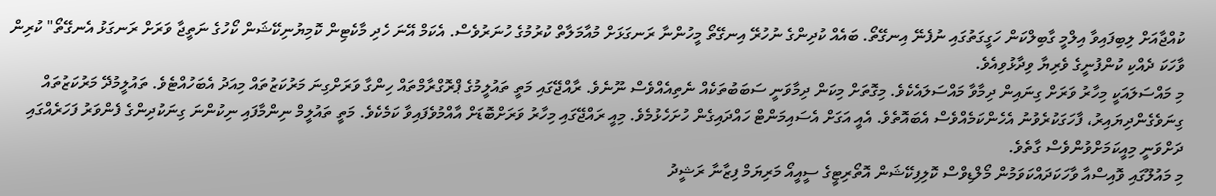ކުއްޖާއަށް ލިބިފައިވާ އިލްމީ ގާބިލްކަން ހަގީގަތުގައި ނުފެނޭ އިނގޭތޯ. ބައެއް ކުދިންގެ ނުހުރޭ އިނގޭތޯ މީހުންނާ ރަނގަޅަށް މުއާމަލާތް ކުރުމުގެ ހުނަރުވެސް. އެކަމް އޭނަ ހެދި މާކެޓިން ކޮމިޔުނިކޭޝަން ކޯހުގެ ނަތީޖާ ވަރަށް ރަނގަޅު އެނގޭތޯ" ކުރިން ވާހަކަ ދެއްކި ކުންފުނީގެ ވެރިޔާ ވިދާޅުވިއެވެ.
މި މައްސަލައަކީ މިހާރު ވަރަށް ގިނައިން ދިމާވާ މައްސަލައެކެވެ. މިގޮތަށް މިކަން ދިމާވަނީ ސަބަބުތަކެއް ނެތިއެއްވެސް ނޫނެވެ. ރާއްޖޭގައި މަތީ ތައުލީމުގެ ޕްރޮގްރާމްތައް ހިންގާ ވަރަށްގިނަ މަރުކަޒުތައް މިއަދު އެބަހުއްޓެވެ. ތައުލީމުދޭ މަރުކަޒުތައް ގިނަވެގެންދިޔައިރު، ފާހަގަކުރެވުނު އެހެންކަމެއްވެސް އެބައޮތެވެ. އެއީ އަގަށް އެސައިމަންޓް ހައްދައިގެން ހުށަހެޅުމެވެ. މިއީ ރައްޖޭގައި މިހާރު ވަރަށްބޮޑަށް އާއްމުވެފައިވާ ކަމެކެވެ. މަތީ ތައުލީމް ނިންމާފައި ނިކުންނަ ގިނަކުދިންގެ ފެންވަރު ފަހަރެއްގައި ދަށްވަނީ މިއީކަމަށްވުންވެސް ގާތެވެ.
މި މައުލޫގައި ވޮއިސްއާ ވާހަކަދައްކަވަމުން މޯލްޑިވްސް ކޮލިފިކޭޝަން އޮތޯރިޓީގެ ސީއީއޯ މަރިޔަމް ފިޒާނާ ރަޝީދު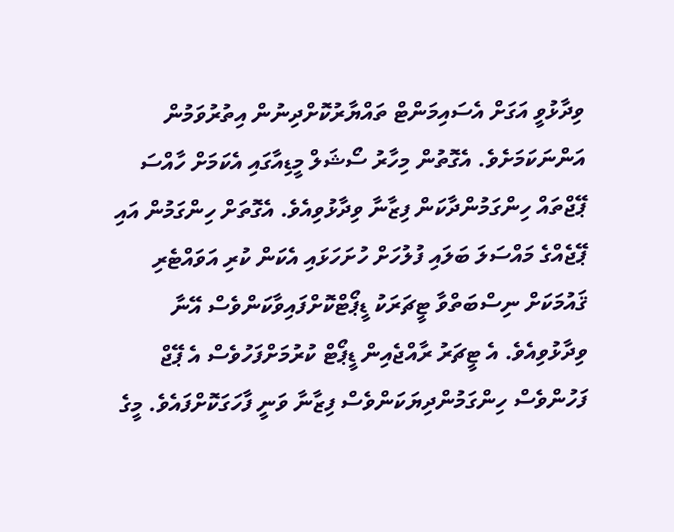ވިދާޅުވީ އަގަށް އެސައިމަންޓް ތައްޔާރުކޮށްދިނުން އިތުރުވަމުން އަންނަކަމަށެވެ. އެގޮތުން މިހާރު ސޯޝަލް މީޑިއާގައި އެކަމަށް ހާއްސަ ޕޭޖްތައް ހިންގަމުންދާކަން ފިޒާނާ ވިދާޅުވިއެވެ. އެގޮތަށް ހިންގަމުން އައި ޕޭޖެއްގެ މައްސަލަ ބަލައި ފުލުހަށް ހުށަހަޅައި އެކަން ކުރި އަވައްޓެރި ޤައުމަކަށް ނިސްބަތްވާ ޓީޗަރަކު ޑީޕޯޓްކޮށްފައިވާކަންވެސް އޭނާ ވިދާޅުވިއެވެ. އެ ޓީޗަރު ރާއްޖެއިން ޑީޕޯޓް ކުރުމަށްފަހުވެސް އެ ޕޭޖް ފަހުންވެސް ހިންގަމުންދިޔަކަންވެސް ފިޒާނާ ވަނީ ފާހަގަކޮށްފައެވެ. މީގެ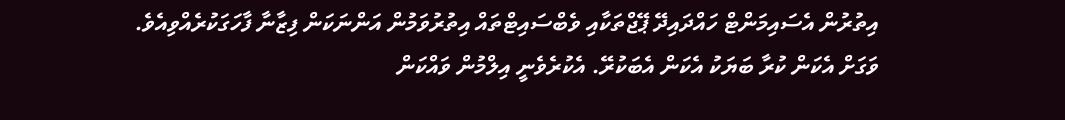އިތުރުން އެސައިމަންޓް ހައްދައިދޭ ޕޭޖްތަކާއި ވެބްސައިޓްތައް އިތުރުވަމުން އަންނަކަން ފިޒާނާ ފާހަގަކުރެއްވިއެވެ.
ވަގަށް އެކަން ކުރާ ބަޔަކު އެކަން އެބަކުރޭ. އެކުރެވެނީ އިލްމުން ވައްކަން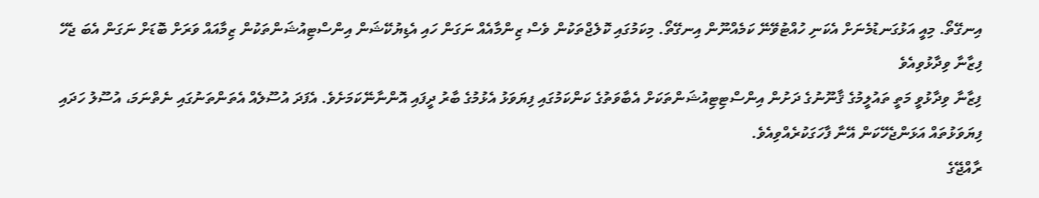އިނގޭތޯ. މިއީ އަޅުގަނޑުމެނަށް އެކަނި ހުއްޓުވޭނޭ ކަމެއްނޫން އިނގޭތޯ. މިކަމުގައި ކޮލެޖްތަކުން ވެސް ޒިންމާއެއް ނަގަން ހައި އެޑިޔުކޭޝަން އިންސްޓިއުޝަންތަކުން ޒިމާއައް ވަރަށް ބޮޑަށް ނަގަން އެބަ ޖެހޭ
ފިޒާނާ ވިދާޅުވިއެވެ
ފިޒާނާ ވިދާޅުވީ މަތީ ތައުލީމުގެ ޤާނޫނުގެ ދަށުން އިންސްޓިޓިއުޝަންތަކަށް އެބާވަތުގެ ކަންކަމުގައި ފިޔަވަޅު އެޅުމުގެ ބާރު ދީފައި އޮންނާނޭކަމަށެވެ. އެފަދަ އުސޫލެއް އެތަންތަނުގައި ނެތްނަމަ، އުސޫލު ހަދައި ފިޔަވަޅުތައް އަޅަންޖެހޭކަން އޭނާ ފާހަގަކުރެއްވިއެވެ.
ރާއްޖޭގެ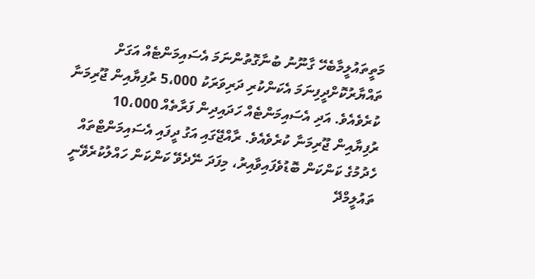މަތީތައުލީމާބެހޭ ގާނޫނު ބުނާގޮތުންނަމަ އެސައިމަންޓެއް އަގަށް ތައްޔާރުކޮށްދީފިނަމަ އެކަންކުރި ދަރިވަރަކު 5،000 ރުފިޔާއިން ޖޫރިމަނާ ކުރެވެއެވެ. އަދި އެސައިމަންޓެއް ހަދައިދިން ފަރާތެއް 10،000 ރުފިޔާއިން ޖޫރިމަނާ ކުރެވެއެވެ. ރާއްޖޭގައި އަގު ދީފައި އެސައިމަންޓްތައް ހެދުމުގެ ކަންކަން ބޮޑުވެފައިވާއިރު، މިފަދަ ނޭދެވޭ ކަންކަން ހައްލުކުރެވޭނީ ތައުލީމްދޭ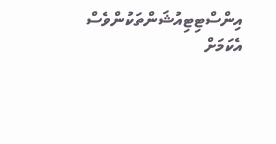އިންސްޓިޓިއުޝަންތަކުންވެސް އެކަމަށް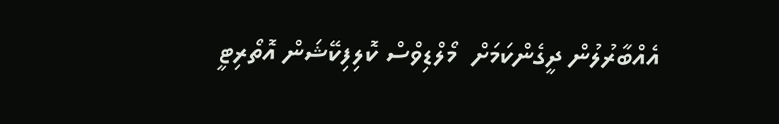އެއްބާރުލުން ދީގެންކަމަށް  މޯލްޑިވްސް ކޮލިފިކޭޝަން އޮތޯރިޓީ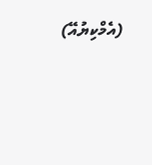(އެމްކިޔުއޭ)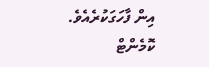އިން ފާހަގަކުރެއެވެ.
ކޮމެންޓް